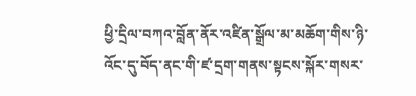ཕྱི་དྲིལ་བཀའ་བློན་ནོར་འཛིན་སྒྲོལ་མ་མཆོག་གིས་ཉི་འོང་དུ་བོད་ནང་གི་ཛ་དྲག་གནས་སྟངས་སྐོར་གསར་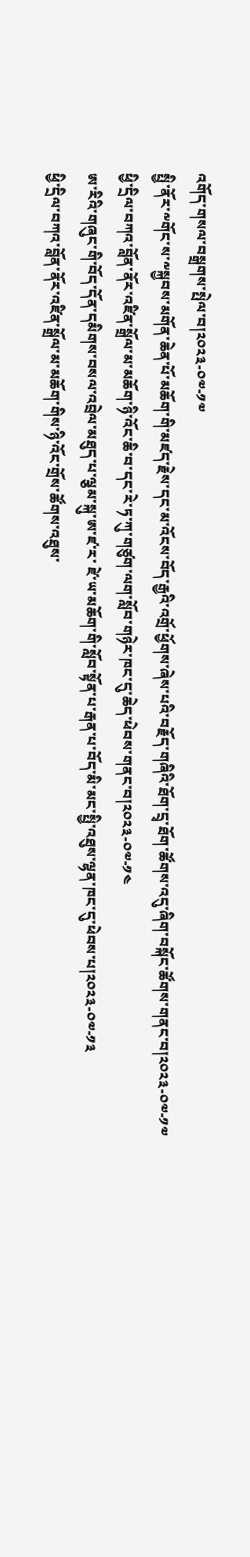འགོད་གསལ་བསྒྲགས་སྤེལ་བ།༢༠༢༣-༠༧-༡༧
སྤྱི་ནོར་༸གོང་ས་༸སྐྱབས་མགོན་ཆེན་པོ་མཆོག་གི་མཛད་རྗེས་དང་མ་འོངས་བོད་རྒྱའི་འགྲོ་ཕྱོགས་ཞེས་པའི་བརྗོད་གཞིའི་ཐོག་དྲྭ་ཐོག་ཚོགས་འདུ་ཞིག་བསྐོང་ཚོགས་གནང་བ།༢༠༢༣-༠༧-༡༧
ཕྱི་དྲིལ་བཀའ་བློན་ནོར་འཛིན་སྒྲོལ་མ་མཆོག་ཉི་འོང་ཆི་བ་དང་རེ་ཏ་ཀུ་གཙུག་ལག་སློབ་གཉེར་ཁང་དུ་ཆེད་ཕེབས་གནང་བ།༢༠༢༣-༠༧-༡༤
ཨ་རིའི་གཞུང་གི་བོད་དོན་དམིགས་བསལ་འབྲེལ་མཐུད་པ་ལྕམ་སྐུ་ཨ་ཛ་ར་ ཛེ་ཡ་མཆོག་གི་སློབ་སྟོན་པ་རྒན་པ་བོད་མི་མང་སྤྱི་འཐུས་ལྷན་ཁང་དུ་ཕེབས་པ།༢༠༢༣-༠༧-༡༣
ཕྱི་དྲིལ་བཀའ་བློན་ནོར་འཛིན་སྒྲོལ་མ་མཆོག་གིས་ཉི་འོང་གྲོས་ཚོགས་འཐུས་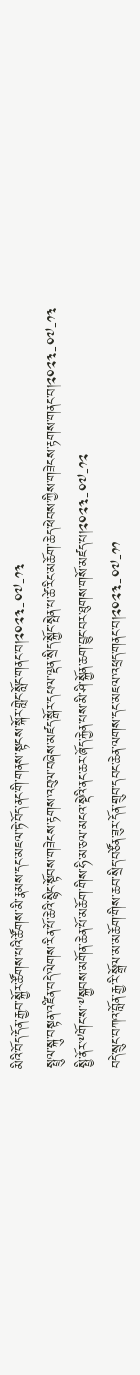མིའི་བོད་དོན་རྒྱབ་སྐྱོར་ཚོགས་པའི་ཚོགས་མི་རྣམས་དང་མཇལ་ཏེ་བོད་ནང་གི་གནས་སྟངས་སྐོར་གླེང་སློང་གནང་བ།༢༠༢༣-༠༧-༡༣
སྤྲུལ་སྐུ་བསྟན་འཛིན་བདེ་ལེགས་རིན་པོ་ཆེའི་སྙིང་སྟོབས་གཟེངས་རྟགས་འབུལ་བཞེས་མཛད་སྒོར་དཔལ་ལྡན་སྲིད་སྐྱོང་སྤེན་པ་ཚེ་རིང་མཆོག་ཆེད་ཕེབས་ཀྱིས་གཟེངས་རྟགས་གནང་བ།༢༠༢༣-༠༧-༡༣
སྤྱི་ནོར་༸གོང་ས་༸སྐྱབས་མགོན་ཆེན་པོ་མཆོག་གིས་ཧི་མ་ཅལ་མངའ་སྡེའི་ནང་ཆར་ཞོད་རྐྱེན་པས་མི་ཤི་སྐྱོན་ཆག་བྱུང་བར་ཐུགས་གསོ་མཛད་པ།༢༠༢༣-༠༧-༡༢
བདེ་སྲུང་བཀའ་བློན་རྒྱ་རི་སྒྲོལ་མ་མཆོག་གིས་ཆབ་སྲིད་བཙོན་ཟུར་དོན་གྲུབ་དབང་ཆེན་ལགས་དང་མཇལ་འཕྲད་གནང་བ།༢༠༢༣-༠༧-༡༡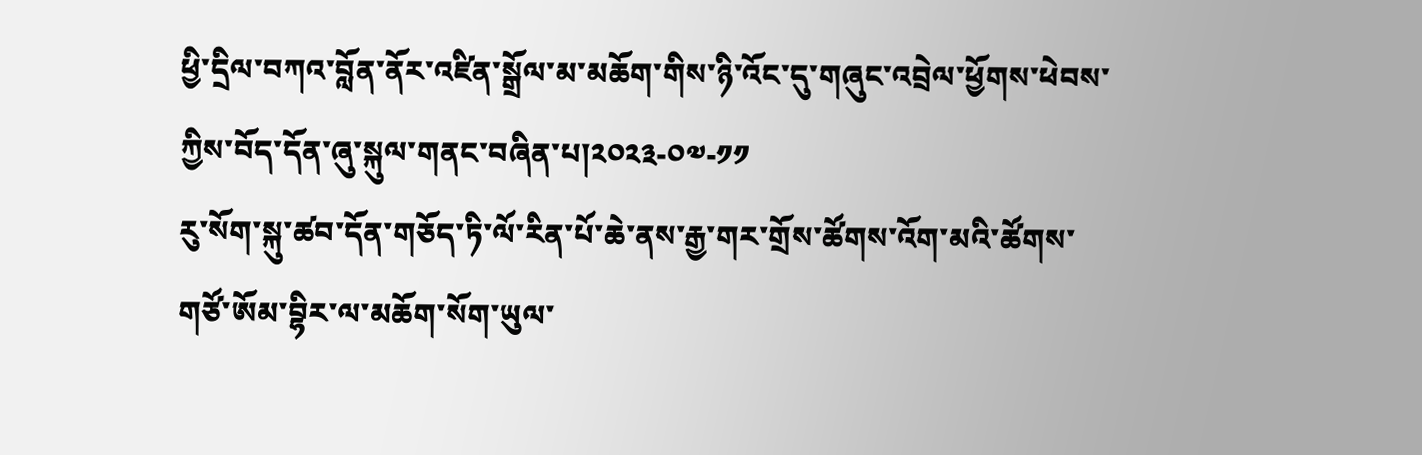ཕྱི་དྲིལ་བཀའ་བློན་ནོར་འཛིན་སྒྲོལ་མ་མཆོག་གིས་ཉི་འོང་དུ་གཞུང་འབྲེལ་ཕྱོགས་ཕེབས་ཀྱིས་བོད་དོན་ཞུ་སྐུལ་གནང་བཞིན་པ།༢༠༢༣-༠༧-༡༡
རུ་སོག་སྐུ་ཚབ་དོན་གཅོད་ཏི་ལོ་རིན་པོ་ཆེ་ནས་རྒྱ་གར་གྲོས་ཚོགས་འོག་མའི་ཚོགས་གཙོ་ཨོམ་བྷིར་ལ་མཆོག་སོག་ཡུལ་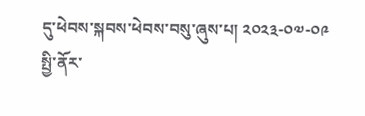དུ་ཕེབས་སྐབས་ཕེབས་བསུ་ཞུས་པ། ༢༠༢༣-༠༧-༠༩
སྤྱི་ནོར་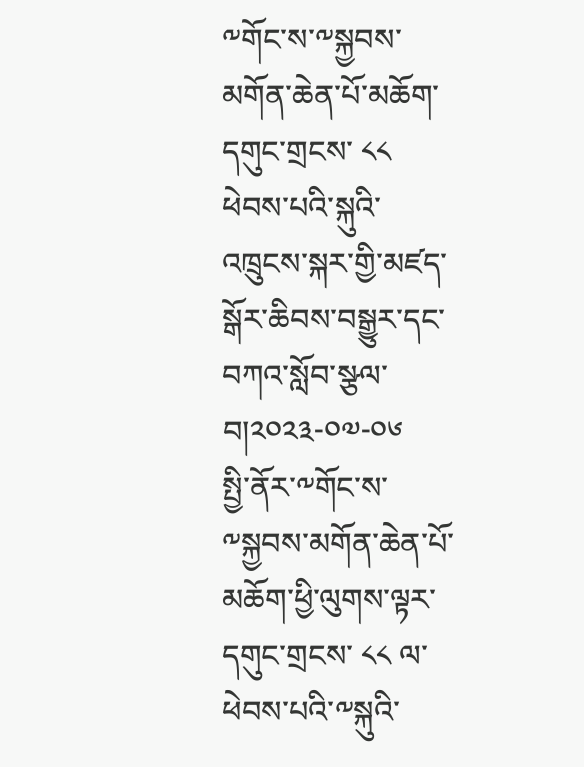༸གོང་ས་༸སྐྱབས་མགོན་ཆེན་པོ་མཆོག་དགུང་གྲངས་ ༨༨ ཕེབས་པའི་སྐུའི་འཁྲུངས་སྐར་གྱི་མཛད་སྒོར་ཆིབས་བསྒྱུར་དང་བཀའ་སློབ་སྩལ་བ།༢༠༢༣-༠༧-༠༦
སྤྱི་ནོར་༸གོང་ས་༸སྐྱབས་མགོན་ཆེན་པོ་མཆོག་ཕྱི་ལུགས་ལྟར་དགུང་གྲངས་ ༨༨ ལ་ཕེབས་པའི་༸སྐུའི་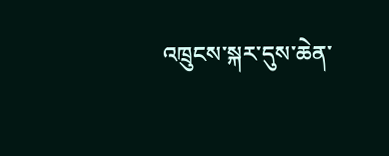འཁྲུངས་སྐར་དུས་ཆེན་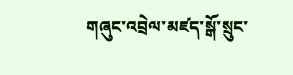གཞུང་འབྲེལ་མཛད་སྒོ་སྲུང་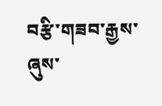བརྩི་གཟབ་རྒྱས་ཞུས་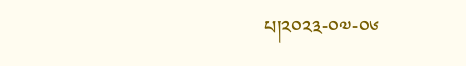པ།༢༠༢༣-༠༧-༠༦